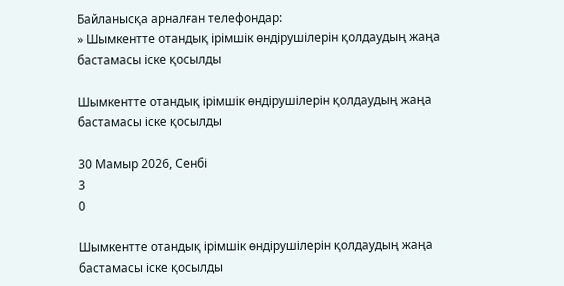Байланысқа арналған телефондар:
» Шымкентте отандық ірімшік өндірушілерін қолдаудың жаңа бастамасы іске қосылды

Шымкентте отандық ірімшік өндірушілерін қолдаудың жаңа бастамасы іске қосылды

30 Мамыр 2026, Сенбі
3
0

Шымкентте отандық ірімшік өндірушілерін қолдаудың жаңа бастамасы іске қосылды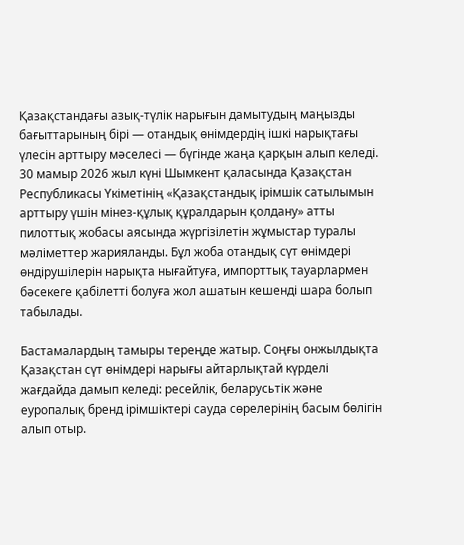Қазақстандағы азық-түлік нарығын дамытудың маңызды бағыттарының бірі — отандық өнімдердің ішкі нарықтағы үлесін арттыру мәселесі — бүгінде жаңа қарқын алып келеді. 30 мамыр 2026 жыл күні Шымкент қаласында Қазақстан Республикасы Үкіметінің «Қазақстандық ірімшік сатылымын арттыру үшін мінез-құлық құралдарын қолдану» атты пилоттық жобасы аясында жүргізілетін жұмыстар туралы мәліметтер жарияланды. Бұл жоба отандық сүт өнімдері өндірушілерін нарықта нығайтуға, импорттық тауарлармен бәсекеге қабілетті болуға жол ашатын кешенді шара болып табылады.

Бастамалардың тамыры тереңде жатыр. Соңғы онжылдықта Қазақстан сүт өнімдері нарығы айтарлықтай күрделі жағдайда дамып келеді: ресейлік, беларусьтік және еуропалық бренд ірімшіктері сауда сөрелерінің басым бөлігін алып отыр.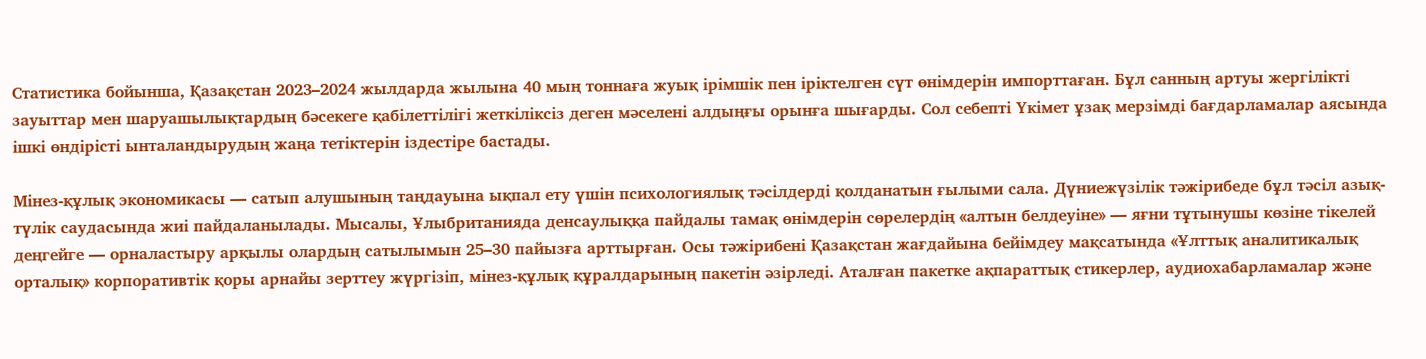Статистика бойынша, Қазақстан 2023–2024 жылдарда жылына 40 мың тоннаға жуық ірімшік пен іріктелген сүт өнімдерін импорттаған. Бұл санның артуы жергілікті зауыттар мен шаруашылықтардың бәсекеге қабілеттілігі жеткіліксіз деген мәселені алдыңғы орынға шығарды. Сол себепті Үкімет ұзақ мерзімді бағдарламалар аясында ішкі өндірісті ынталандырудың жаңа тетіктерін іздестіре бастады.

Мінез-құлық экономикасы — сатып алушының таңдауына ықпал ету үшін психологиялық тәсілдерді қолданатын ғылыми сала. Дүниежүзілік тәжірибеде бұл тәсіл азық-түлік саудасында жиі пайдаланылады. Мысалы, Ұлыбританияда денсаулыққа пайдалы тамақ өнімдерін сөрелердің «алтын белдеуіне» — яғни тұтынушы көзіне тікелей деңгейге — орналастыру арқылы олардың сатылымын 25–30 пайызға арттырған. Осы тәжірибені Қазақстан жағдайына бейімдеу мақсатында «Ұлттық аналитикалық орталық» корпоративтік қоры арнайы зерттеу жүргізіп, мінез-құлық құралдарының пакетін әзірледі. Аталған пакетке ақпараттық стикерлер, аудиохабарламалар және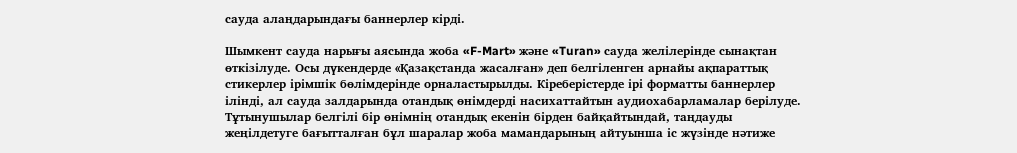сауда алаңдарындағы баннерлер кірді.

Шымкент сауда нарығы аясында жоба «F-Mart» және «Turan» сауда желілерінде сынақтан өткізілуде. Осы дүкендерде «Қазақстанда жасалған» деп белгіленген арнайы ақпараттық стикерлер ірімшік бөлімдерінде орналастырылды. Кіреберістерде ірі форматты баннерлер ілінді, ал сауда залдарында отандық өнімдерді насихаттайтын аудиохабарламалар берілуде. Тұтынушылар белгілі бір өнімнің отандық екенін бірден байқайтындай, таңдауды жеңілдетуге бағытталған бұл шаралар жоба мамандарының айтуынша іс жүзінде нәтиже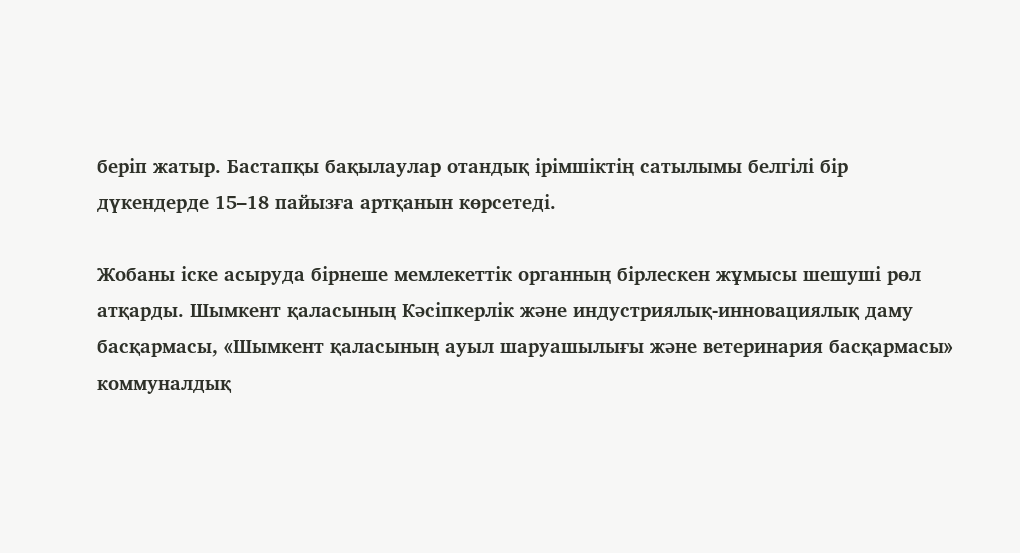беріп жатыр. Бастапқы бақылаулар отандық ірімшіктің сатылымы белгілі бір дүкендерде 15–18 пайызға артқанын көрсетеді.

Жобаны іске асыруда бірнеше мемлекеттік органның бірлескен жұмысы шешуші рөл атқарды. Шымкент қаласының Кәсіпкерлік және индустриялық-инновациялық даму басқармасы, «Шымкент қаласының ауыл шаруашылығы және ветеринария басқармасы» коммуналдық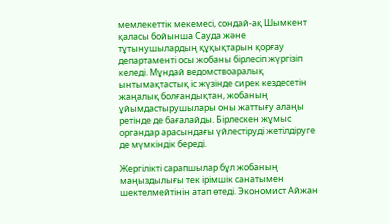мемлекеттік мекемесі, сондай-ақ Шымкент қаласы бойынша Сауда және тұтынушылардың құқықтарын қорғау департаменті осы жобаны бірлесіп жүргізіп келеді. Мұндай ведомствоаралық ынтымақтастық іс жүзінде сирек кездесетін жаңалық болғандықтан, жобаның ұйымдастырушылары оны жаттығу алаңы ретінде де бағалайды. Бірлескен жұмыс органдар арасындағы үйлестіруді жетілдіруге де мүмкіндік береді.

Жергілікті сарапшылар бұл жобаның маңыздылығы тек ірімшік санатымен шектелмейтінін атап өтеді. Экономист Айжан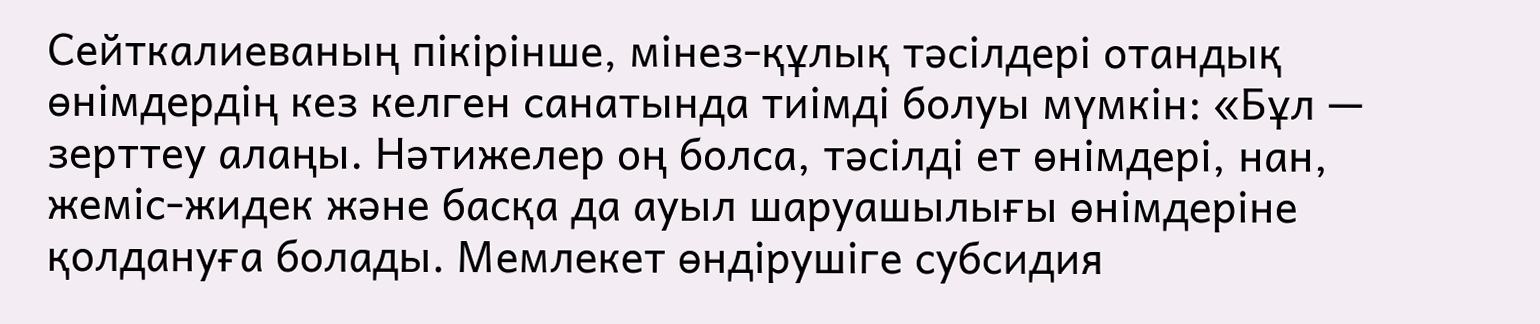Сейткалиеваның пікірінше, мінез-құлық тәсілдері отандық өнімдердің кез келген санатында тиімді болуы мүмкін: «Бұл — зерттеу алаңы. Нәтижелер оң болса, тәсілді ет өнімдері, нан, жеміс-жидек және басқа да ауыл шаруашылығы өнімдеріне қолдануға болады. Мемлекет өндірушіге субсидия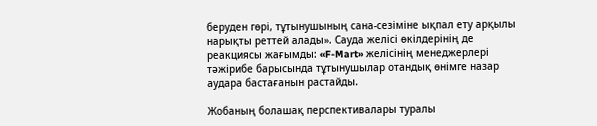беруден гөрі, тұтынушының сана-сезіміне ықпал ету арқылы нарықты реттей алады». Сауда желісі өкілдерінің де реакциясы жағымды: «F-Mart» желісінің менеджерлері тәжірибе барысында тұтынушылар отандық өнімге назар аудара бастағанын растайды.

Жобаның болашақ перспективалары туралы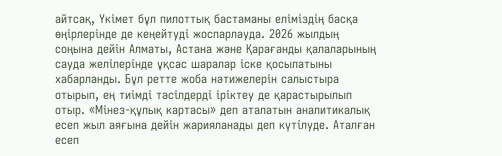айтсақ, Үкімет бұл пилоттық бастаманы еліміздің басқа өңірлерінде де кеңейтуді жоспарлауда. 2026 жылдың соңына дейін Алматы, Астана және Қарағанды қалаларының сауда желілерінде ұқсас шаралар іске қосылатыны хабарланды. Бұл ретте жоба нәтижелерін салыстыра отырып, ең тиімді тәсілдерді іріктеу де қарастырылып отыр. «Мінез-құлық картасы» деп аталатын аналитикалық есеп жыл аяғына дейін жарияланады деп күтілуде. Аталған есеп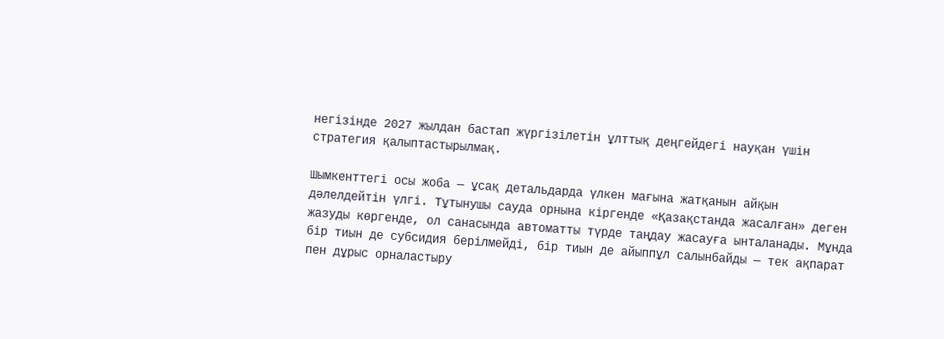негізінде 2027 жылдан бастап жүргізілетін ұлттық деңгейдегі науқан үшін стратегия қалыптастырылмақ.

Шымкенттегі осы жоба — ұсақ детальдарда үлкен мағына жатқанын айқын дәлелдейтін үлгі. Тұтынушы сауда орнына кіргенде «Қазақстанда жасалған» деген жазуды көргенде, ол санасында автоматты түрде таңдау жасауға ынталанады. Мұнда бір тиын де субсидия берілмейді, бір тиын де айыппұл салынбайды — тек ақпарат пен дұрыс орналастыру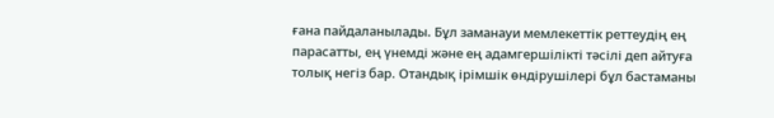ғана пайдаланылады. Бұл заманауи мемлекеттік реттеудің ең парасатты, ең үнемді және ең адамгершілікті тәсілі деп айтуға толық негіз бар. Отандық ірімшік өндірушілері бұл бастаманы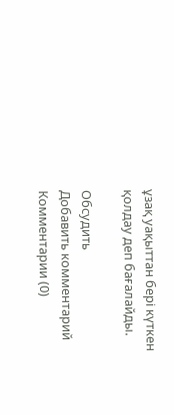ұзақ уақыттан бері күткен қолдау деп бағалайды.

Обсудить
Добавить комментарий
Комментарии (0)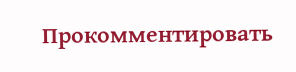Прокомментировать